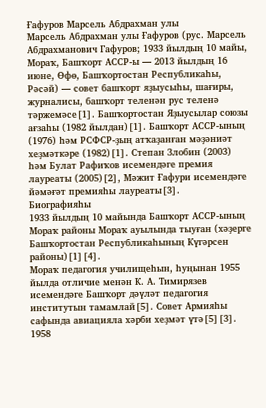Ғафуров Марсель Абдрахман улы
Марсель Абдрахман улы Ғафуров (рус. Марсель Абдрахманович Гафуров; 1933 йылдың 10 майы, Мораҡ, Башҡорт АССР-ы — 2013 йылдың 16 июне, Өфө, Башҡортостан Республикаhы, Рәсәй) — совет башҡорт яҙыусыһы, шағиры, журналисы, башҡорт теленән рус теленә тәржемәсе[1]. Башҡортостан Яҙыусылар союзы ағзаһы (1982 йылдан)[1]. Башҡорт АССР-ының (1976) һәм РСФСР-ҙың атҡаҙанған мәҙәниәт хеҙмәткәре (1982)[1]. Степан Злобин (2003) һәм Булат Рафиҡов исемендәге премия лауреаты (2005)[2], Мәжит Ғафури исемендәге йәмәғәт премияһы лауреаты[3].
Биографияһы
1933 йылдың 10 майында Башҡорт АССР-ының Мораҡ районы Мораҡ ауылында тыуған (хәҙерге Башҡортостан Республикаһының Күгәрсен районы)[1][4].
Мораҡ педагогия училищеһын, һуңынан 1955 йылда отличие менән К. А. Тимирязев исемендәге Башҡорт дәүләт педагогия институтын тамамлай[5]. Совет Армияһы сафында авиацияла хәрби хеҙмәт үтә[5][3].
1958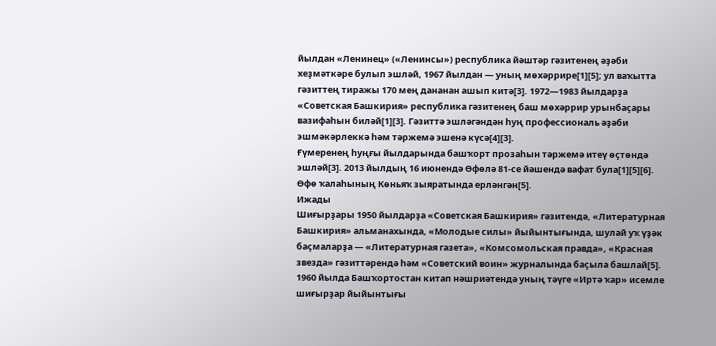йылдан «Ленинец» («Ленинсы») республика йәштәр гәзитенең әҙәби хеҙмәткәре булып эшләй, 1967 йылдан — уның мөхәррире[1][5]; ул ваҡытта гәзиттең тиражы 170 мең дананан ашып китә[3]. 1972—1983 йылдарҙа «Советская Башкирия» республика гәзитенең баш мөхәррир урынбаҫары вазифаһын биләй[1][3]. Гәзиттә эшләгәндән һуң профессиональ әҙәби эшмәкәрлеккә һәм тәржемә эшенә күсә[4][3].
Ғүмеренең һуңғы йылдарында башҡорт прозаһын тәржемә итеү өҫтөндә эшләй[3]. 2013 йылдың 16 июнендә Өфөлә 81-се йәшендә вафат була[1][5][6]. Өфө ҡалаһының Көньяҡ зыяратында ерләнгән[5].
Ижады
Шиғырҙары 1950 йылдарҙа «Советская Башкирия» гәзитендә, «Литературная Башкирия» альманахында, «Молодые силы» йыйынтығында, шулай уҡ үҙәк баҫмаларҙа — «Литературная газета», «Комсомольская правда», «Красная звезда» гәзиттәрендә һәм «Советский воин» журналында баҫыла башлай[5]. 1960 йылда Башҡортостан китап нәшриәтендә уның тәүге «Иртә ҡар» исемле шиғырҙар йыйынтығы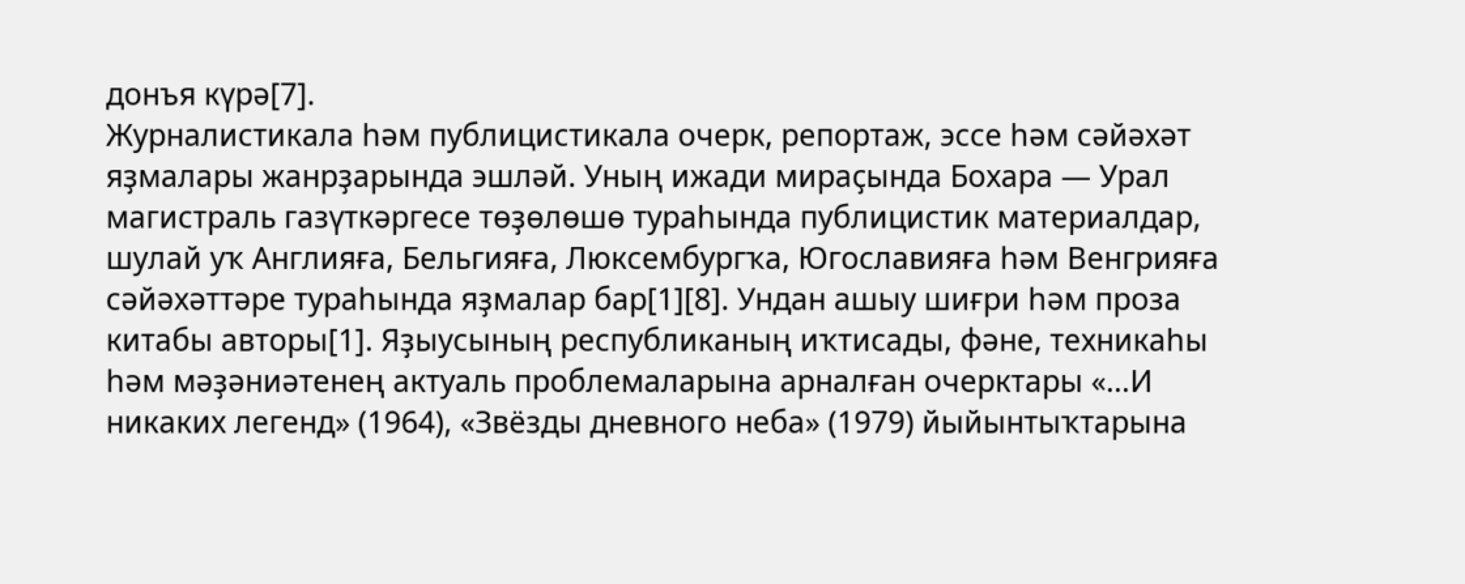донъя күрә[7].
Журналистикала һәм публицистикала очерк, репортаж, эссе һәм сәйәхәт яҙмалары жанрҙарында эшләй. Уның ижади мираҫында Бохара — Урал магистраль газүткәргесе төҙөлөшө тураһында публицистик материалдар, шулай уҡ Англияға, Бельгияға, Люксембургҡа, Югославияға һәм Венгрияға сәйәхәттәре тураһында яҙмалар бар[1][8]. Ундан ашыу шиғри һәм проза китабы авторы[1]. Яҙыусының республиканың иҡтисады, фәне, техникаһы һәм мәҙәниәтенең актуаль проблемаларына арналған очерктары «…И никаких легенд» (1964), «Звёзды дневного неба» (1979) йыйынтыҡтарына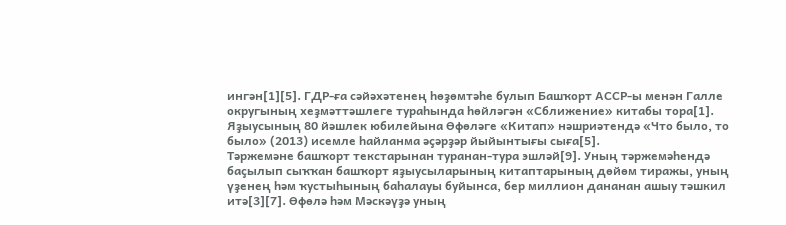ингән[1][5]. ГДР-ға сәйәхәтенең һөҙөмтәһе булып Башҡорт АССР-ы менән Галле округының хеҙмәттәшлеге тураһында һөйләгән «Сближение» китабы тора[1]. Яҙыусының 80 йәшлек юбилейына Өфөләге «Китап» нәшриәтендә «Что было, то было» (2013) исемле һайланма әҫәрҙәр йыйынтығы сыға[5].
Тәржемәне башҡорт текстарынан туранан-тура эшләй[9]. Уның тәржемәһендә баҫылып сыҡҡан башҡорт яҙыусыларының китаптарының дөйөм тиражы, уның үҙенең һәм ҡустыһының баһалауы буйынса, бер миллион дананан ашыу тәшкил итә[3][7]. Өфөлә һәм Мәскәүҙә уның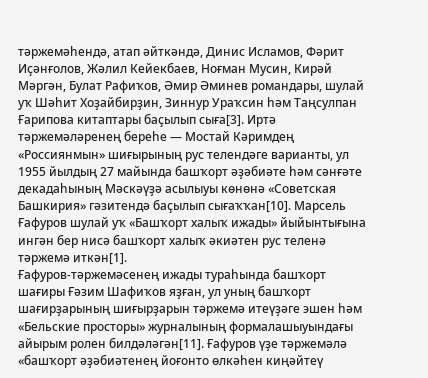тәржемәһендә, атап әйткәндә, Динис Исламов, Фәрит Иҫәнғолов, Жәлил Кейекбаев, Ноғман Мусин, Кирәй Мәргән, Булат Рафиҡов, Әмир Әминев романдары, шулай уҡ Шәһит Хоҙайбирҙин, Зиннур Ураҡсин һәм Таңсулпан Ғарипова китаптары баҫылып сыға[3]. Иртә тәржемәләренең береһе — Мостай Кәримдең «Россиянмын» шиғырының рус телендәге варианты, ул 1955 йылдың 27 майында башҡорт әҙәбиәте һәм сәнғәте декадаһының Мәскәүҙә асылыуы көнөнә «Советская Башкирия» гәзитендә баҫылып сығаҡҡан[10]. Марсель Ғафуров шулай уҡ «Башҡорт халыҡ ижады» йыйынтығына ингән бер нисә башҡорт халыҡ әкиәтен рус теленә тәржемә иткән[1].
Ғафуров-тәржемәсенең ижады тураһында башҡорт шағиры Ғәзим Шафиҡов яҙған, ул уның башҡорт шағирҙарының шиғырҙарын тәржемә итеүҙәге эшен һәм «Бельские просторы» журналының формалашыуындағы айырым ролен билдәләгән[11]. Ғафуров үҙе тәржемәлә «башҡорт әҙәбиәтенең йоғонто өлкәһен киңәйтеү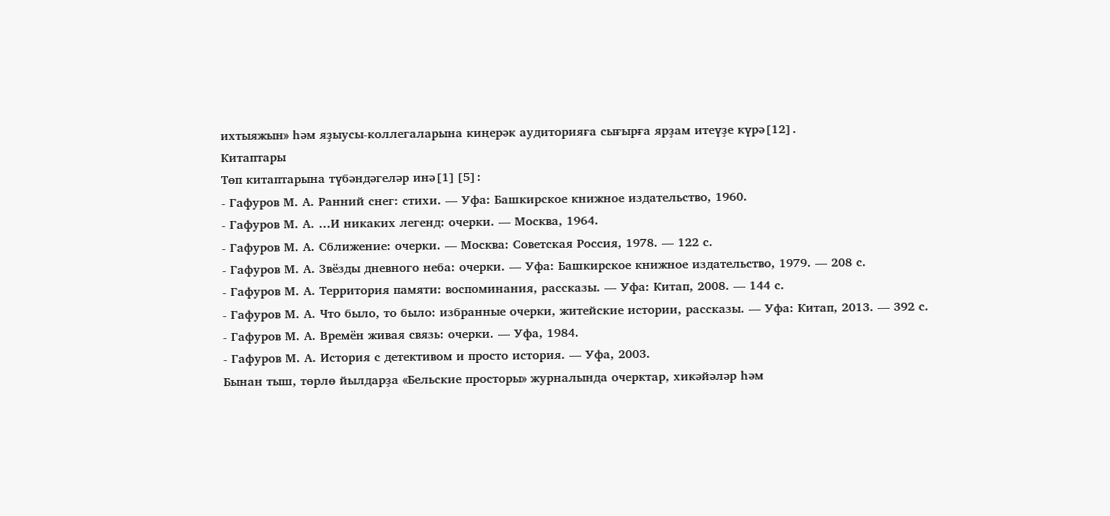ихтыяжын» һәм яҙыусы-коллегаларына киңерәк аудиторияға сығырға ярҙам итеүҙе күрә[12].
Китаптары
Төп китаптарына түбәндәгеләр инә[1][5]:
- Гафуров М. А. Ранний снег: стихи. — Уфа: Башкирское книжное издательство, 1960.
- Гафуров М. А. …И никаких легенд: очерки. — Москва, 1964.
- Гафуров М. А. Сближение: очерки. — Москва: Советская Россия, 1978. — 122 с.
- Гафуров М. А. Звёзды дневного неба: очерки. — Уфа: Башкирское книжное издательство, 1979. — 208 с.
- Гафуров М. А. Территория памяти: воспоминания, рассказы. — Уфа: Китап, 2008. — 144 с.
- Гафуров М. А. Что было, то было: избранные очерки, житейские истории, рассказы. — Уфа: Китап, 2013. — 392 с.
- Гафуров М. А. Времён живая связь: очерки. — Уфа, 1984.
- Гафуров М. А. История с детективом и просто история. — Уфа, 2003.
Бынан тыш, төрлө йылдарҙа «Бельские просторы» журналында очерктар, хикәйәләр һәм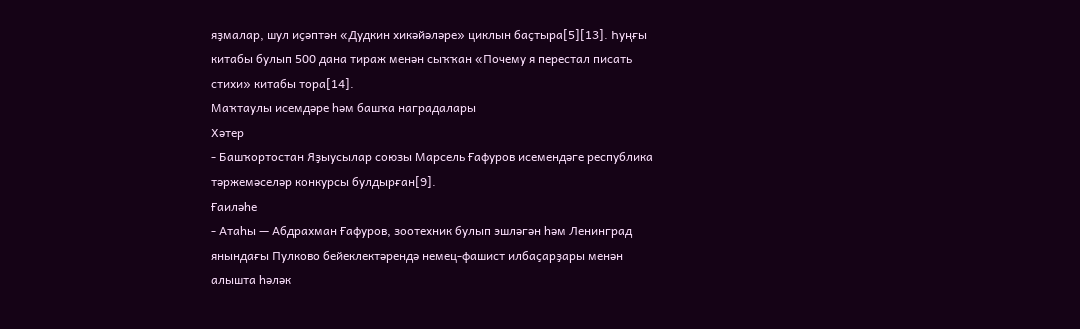яҙмалар, шул иҫәптән «Дудкин хикәйәләре» циклын баҫтыра[5][13]. Һуңғы китабы булып 500 дана тираж менән сыҡҡан «Почему я перестал писать стихи» китабы тора[14].
Маҡтаулы исемдәре һәм башҡа наградалары
Хәтер
- Башҡортостан Яҙыусылар союзы Марсель Ғафуров исемендәге республика тәржемәселәр конкурсы булдырған[9].
Ғаиләһе
- Атаһы — Абдрахман Ғафуров, зоотехник булып эшләгән һәм Ленинград янындағы Пулково бейеклектәрендә немец-фашист илбаҫарҙары менән алышта һәләк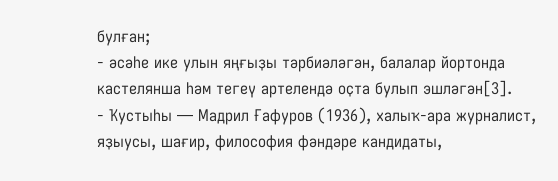булған;
- әсәһе ике улын яңғыҙы тәрбиәләгән, балалар йортонда кастелянша һәм тегеү артелендә оҫта булып эшләгән[3].
- Ҡустыһы — Мадрил Ғафуров (1936), халыҡ-ара журналист, яҙыусы, шағир, философия фәндәре кандидаты,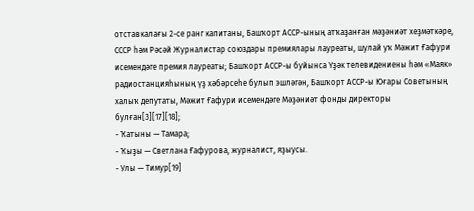отставкалағы 2-се ранг капитаны, Башҡорт АССР-ының атҡаҙанған мәҙәниәт хеҙмәткәре, СССР һәм Рәсәй Журналистар союздары премиялары лауреаты, шулай уҡ Мәжит Ғафури исемендәге премия лауреаты; Башҡорт АССР-ы буйынса Үҙәк телевидениены һәм «Маяк» радиостанцияһының үҙ хәбәрсеһе булып эшләгән, Башҡорт АССР-ы Юғары Советының халыҡ депутаты, Мәжит Ғафури исемендәге Мәҙәниәт фонды директоры булған[3][17][18];
- Ҡатыны — Тамара;
- Ҡыҙы — Светлана Ғафурова, журналист, яҙыусы.
- Улы — Тимур[19]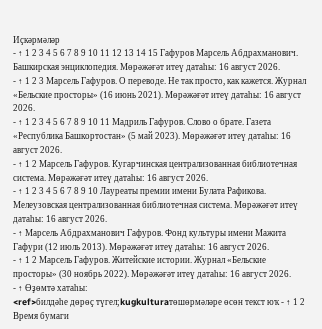Иҫкәрмәләр
- ↑ 1 2 3 4 5 6 7 8 9 10 11 12 13 14 15 Гафуров Марсель Абдрахманович. Башкирская энциклопедия. Мөрәжәғәт итеү датаһы: 16 август 2026.
- ↑ 1 2 3 Марсель Гафуров. О переводе. Не так просто, как кажется. Журнал «Бельские просторы» (16 июнь 2021). Мөрәжәғәт итеү датаһы: 16 август 2026.
- ↑ 1 2 3 4 5 6 7 8 9 10 11 Мадриль Гафуров. Слово о брате. Газета «Республика Башкортостан» (5 май 2023). Мөрәжәғәт итеү датаһы: 16 август 2026.
- ↑ 1 2 Марсель Гафуров. Кугарчинская централизованная библиотечная система. Мөрәжәғәт итеү датаһы: 16 август 2026.
- ↑ 1 2 3 4 5 6 7 8 9 10 Лауреаты премии имени Булата Рафикова. Мелеузовская централизованная библиотечная система. Мөрәжәғәт итеү датаһы: 16 август 2026.
- ↑ Марсель Абдрахманович Гафуров. Фонд культуры имени Мажита Гафури (12 июль 2013). Мөрәжәғәт итеү датаһы: 16 август 2026.
- ↑ 1 2 Марсель Гафуров. Житейские истории. Журнал «Бельские просторы» (30 ноябрь 2022). Мөрәжәғәт итеү датаһы: 16 август 2026.
- ↑ Өҙөмтә хатаһы:
<ref>билдәһе дөрөҫ түгел;kugkulturaтөшөрмәләре өсөн текст юҡ - ↑ 1 2 Время бумаги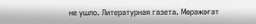не ушло. Литературная газета. Мөрәжәғәт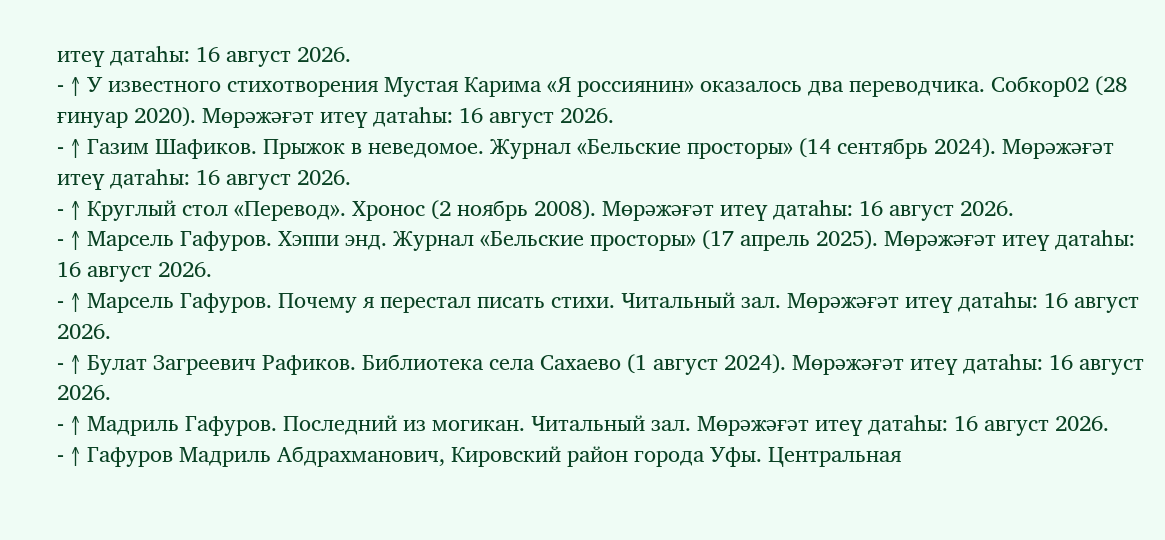итеү датаһы: 16 август 2026.
- ↑ У известного стихотворения Мустая Карима «Я россиянин» оказалось два переводчика. Собкор02 (28 ғинуар 2020). Мөрәжәғәт итеү датаһы: 16 август 2026.
- ↑ Газим Шафиков. Прыжок в неведомое. Журнал «Бельские просторы» (14 сентябрь 2024). Мөрәжәғәт итеү датаһы: 16 август 2026.
- ↑ Круглый стол «Перевод». Хронос (2 ноябрь 2008). Мөрәжәғәт итеү датаһы: 16 август 2026.
- ↑ Марсель Гафуров. Хэппи энд. Журнал «Бельские просторы» (17 апрель 2025). Мөрәжәғәт итеү датаһы: 16 август 2026.
- ↑ Марсель Гафуров. Почему я перестал писать стихи. Читальный зал. Мөрәжәғәт итеү датаһы: 16 август 2026.
- ↑ Булат Загреевич Рафиков. Библиотека села Сахаево (1 август 2024). Мөрәжәғәт итеү датаһы: 16 август 2026.
- ↑ Мадриль Гафуров. Последний из могикан. Читальный зал. Мөрәжәғәт итеү датаһы: 16 август 2026.
- ↑ Гафуров Мадриль Абдрахманович, Кировский район города Уфы. Центральная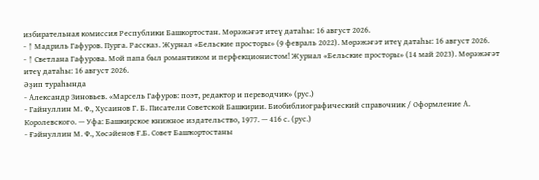избирательная комиссия Республики Башкортостан. Мөрәжәғәт итеү датаһы: 16 август 2026.
- ↑ Мадриль Гафуров. Пурга. Рассказ. Журнал «Бельские просторы» (9 февраль 2022). Мөрәжәғәт итеү датаһы: 16 август 2026.
- ↑ Светлана Гафурова. Мой папа был романтиком и перфекционистом! Журнал «Бельские просторы» (14 май 2023). Мөрәжәғәт итеү датаһы: 16 август 2026.
Әҙип тураһында
- Александр Зиновьев. «Марсель Гафуров: поэт, редактор и переводчик» (рус.)
- Гайнуллин М. Ф., Хусаинов Г. Б. Писатели Советской Башкирии. Биобиблиографический справочник / Оформление А. Королевского. — Уфа: Башкирское книжное издательство, 1977. — 416 с. (рус.)
- Ғәйнуллин М. Ф., Хөсәйенов Ғ.Б. Совет Башҡортостаны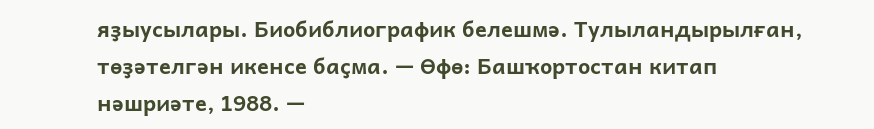яҙыусылары. Биобиблиографик белешмә. Тулыландырылған, төҙәтелгән икенсе баҫма. — Өфө: Башҡортостан китап нәшриәте, 1988. —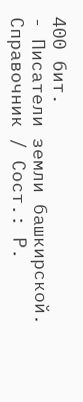400 бит.
- Писатели земли башкирской. Справочник / Сост.: Р.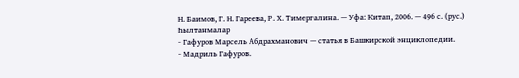Н. Баимов, Г. Н. Гареева, Р. Х. Тимергалина. — Уфа: Китап, 2006. — 496 с. (рус.)
Һылтанмалар
- Гафуров Марсель Абдрахманович — статья в Башкирской энциклопедии.
- Мадриль Гафуров.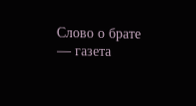Слово о брате — газета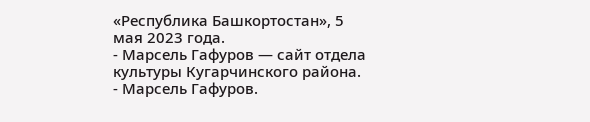«Республика Башкортостан», 5 мая 2023 года.
- Марсель Гафуров — сайт отдела культуры Кугарчинского района.
- Марсель Гафуров.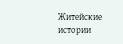Житейские истории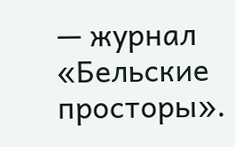— журнал «Бельские просторы».